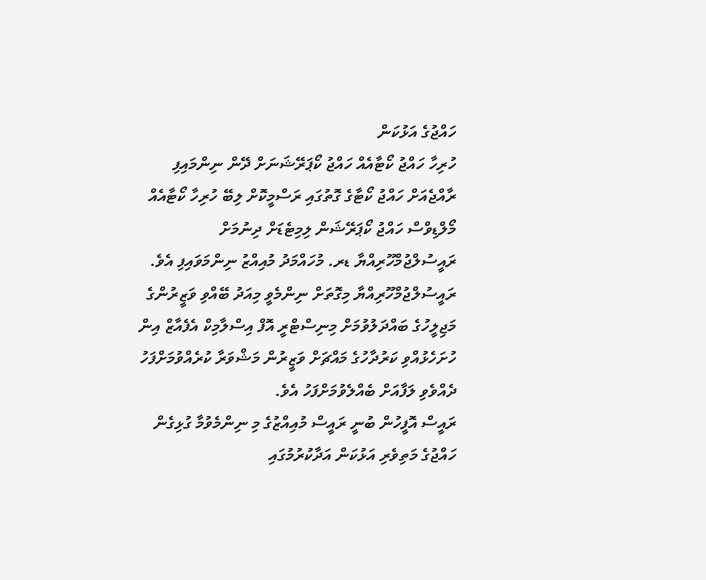ހައްޖުގެ އަޅުކަން
ހުރިހާ ހައްޖު ކޯޓާއެއް ހައްޖު ކޯޕަރޭޝަނަށް ދޭން ނިންމައިފި
ރާއްޖެއަށް ހައްޖު ކޯޓާގެ ގޮތުގައި ރަސްމީކޮށް ލިބޭ ހުރިހާ ކޯޓާއެއް މޯލްޑިވްސް ހައްޖު ކޯޕަރޭޝަން ލިމިޓެޑަށް ދިނުމަށް ރައީސުލްޖުމްހޫރިއްޔާ ޑރ. މުހައްމަދު މުއިއްޒު ނިންމަވައިފި އެވެ.
ރައީސުލްޖުމްހޫރިއްޔާ މިގޮތަށް ނިންމެވީ މިއަދު ބޭއްވި ވަޒީރުންގެ މަޖިލީހުގެ ބައްދަލުވުމަށް މިނިސްޓްރީ އޮފް އިސްލާމިކް އެފެއާޒް އިން ހުށަހެޅުއްވި ކަރުދާހުގެ މައްޗަށް ވަޒީރުން މަޝްވަރާ ކުރެއްވުމަށްފަހު ދެއްވެވި ލަފާއަށް ބެއްލެވުމަށްފަހު އެވެ.
ރައީސް އޮފީހުން ބުނީ ރައީސް މުއިއްޒުގެ މި ނިންމެވުމާ ގުޅިގެން ހައްޖުގެ މަތިވެރި އަޅުކަން އަދާކުރުމުގައި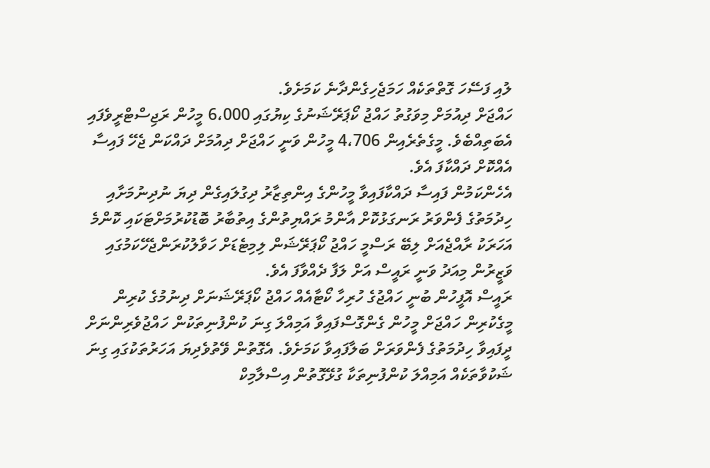ލުއި ފަސޭހަ ގޮތްތަކެއް ހަމަޖެހިގެންދާނެ ކަމަށެވެ.
ހައްޖަށް ދިއުމަށް މިވަގުތު ހައްޖު ކޯޕަރޭޝަނުގެ ކިޔުގައި 6،000 މީހުން ރަޖިސްޓްރީވެފައި އެބަތިއްބެވެ. މީގެތެރެއިން 4،706 މީހުން ވަނީ ހައްޖަށް ދިއުމަށް ދައްކަން ޖެހޭ ފައިސާ އެއްކޮށް ދައްކާފަ އެވެ.
އެހެންކަމުން ފައިސާ ދައްކާފައިވާ މީހުންގެ އިންތިޒާރު ދިގުލައިގެން ދިޔަ ނުދިނުމަށާއި ހިދުމަތުގެ ފެންވަރު ރަނގަޅުކޮށް އާންމު ރައްޔިތުންގެ އިތުބާރު ބޮޑުކުރުމަށްޓަކައި ކޮންމެ އަހަރަކު ރާއްޖެއަށް ލިބޭ ރަސްމީ ހައްޖު ކޯޕަރޭޝަން ލިމިޓެޑަށް ހަވާލުކުރަންޖެހޭކަމުގައި ވަޒީރުން މިއަދު ވަނީ ރައީސް އަށް ލަފާ ދެއްވާފަ އެވެ.
ރައީސް އޮފީހުން ބުނީ ހައްޖުގެ ހުރިހާ ކޯޓާއެއް ހައްޖު ކޯޕަރޭޝަނަށް ދިނުމުގެ ކުރިން މީގެކުރިން ހައްޖަށް މީހުން ގެންގޮސްފައިވާ އަމިއްލަ ގިނަ ކުންފުނިތަކުން ހައްޖުވެރިންނަށް ދީފައިވާ ހިދުމަތުގެ ފެންވަރަށް ބަލާފައިވާ ކަމަށެވެ. އެގޮތުން ވޭތުވެދިޔަ އަހަރުތަކުގައި ގިނަ ޝަކުވާތަކެއް އަމިއްލަ ކުންފުނިތަކާ ގުޅޭގޮތުން އިސްލާމިކް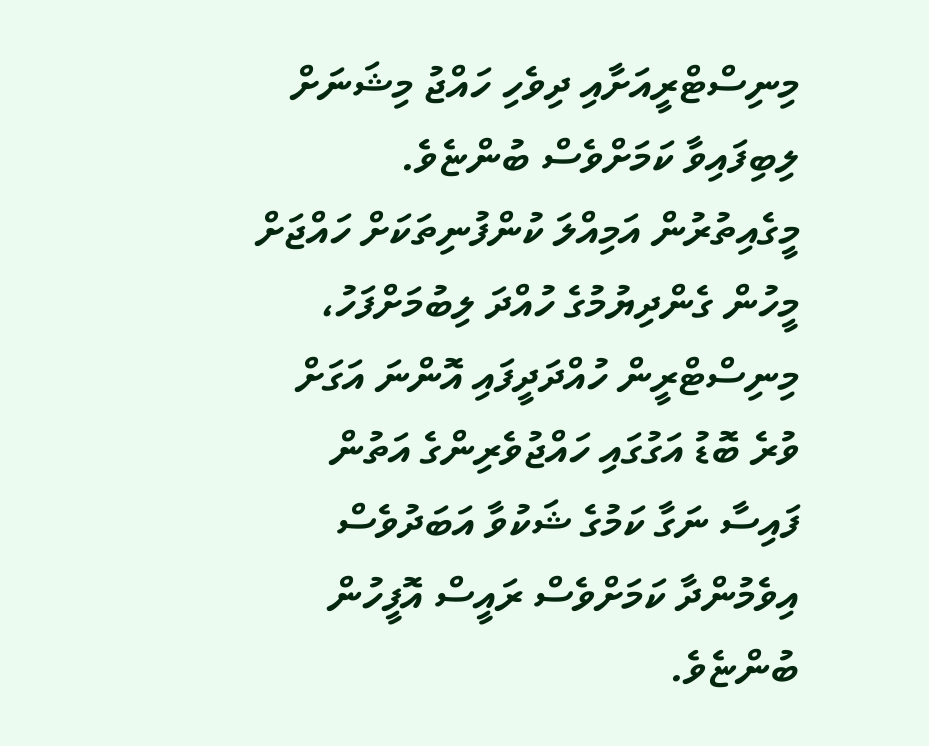މިނިސްޓްރީއަށާއި ދިވެހި ހައްޖު މިޝަނަށް ލިބިފައިވާ ކަމަށްވެސް ބުންޏެވެ.
މީގެއިތުރުން އަމިއްލަ ކުންފުނިތަކަށް ހައްޖަށް މީހުން ގެންދިޔުމުގެ ހުއްދަ ލިބުމަށްފަހު، މިނިސްޓްރީން ހުއްދަދީފައި އޮންނަ އަގަށް ވުރެ ބޮޑު އަގުގައި ހައްޖުވެރިންގެ އަތުން ފައިސާ ނަގާ ކަމުގެ ޝަކުވާ އަބަދުވެސް އިވެމުންދާ ކަމަށްވެސް ރައީސް އޮފީހުން ބުންޏެވެ.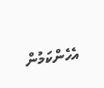އެހެންކަމުން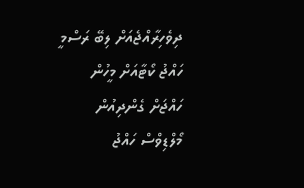ދިވެހިރާއްޖެއަށް ލިބޭ ރަސްމީ ހައްޖު ކޯޓާއަށް މީހުން ހައްޖަށް ގެންދިއުން މޯލްޑިވްސް ހައްޖު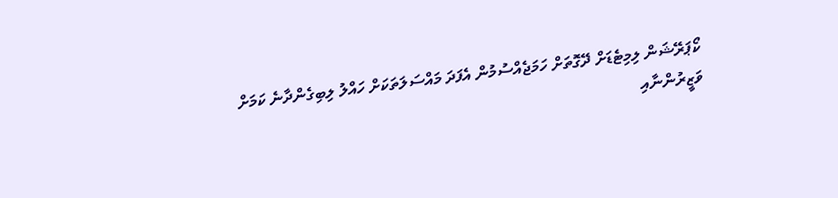ކޯޕަރޭޝަން ލިމިޓެޑަށް ދޭގޮތަށް ހަމަޖެއްސުމުން އެފަދަ މައްސަލަތަކަށް ހައްލު ލިބިގެންދާނެ ކަމަށް ވަޒީރުންނާއި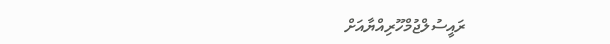ރައީސުލްޖުމްހޫރިއްޔާއަށް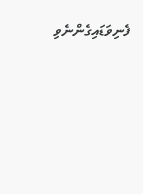ފެނިވަޑައިގެންނެވި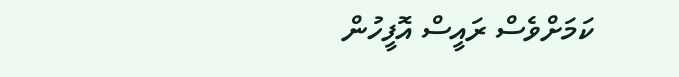ކަމަށްވެސް ރައީސް އޮފީހުން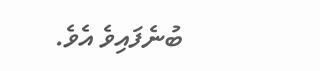ބުނެފައިވެ އެވެ.